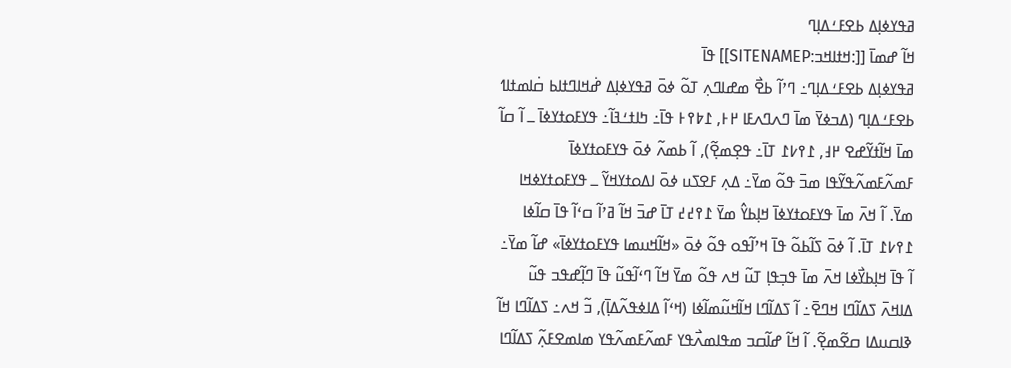ߥߟߌߦߊ߲ߡ ߕߐߓߑߡߊ߲ߣ
ߞߊ߬ ߝߘߊ߫ [[:ߞߙߊߞߏ:SITENAMEP]] ߟߊ߫
ߥߟߌߦߊ߲ߡ ߕߐߓߑߡߊ߲ߣ߸ ߣߴߊ߬ ߕߐ߯ ߘߝߊߣߍ߲ ߠߋ߬ ߦߋ߫ ߥߟߌߦߊ߲ߡ ߝ߭ߞߊߣߙߊߕ ߛ߭ߊߘߙߊߗ ߕߐߓߑߡߊ߲ߣ (ߡߏߦߌ߫ ߘߊ߫ ߣߍߣߍߓߊ ߂߅, ߁߈߉߅ ߟߊ߫߸ ߤߊߙߑߔߊ߬߸ ߟߌߓߋߙߌߦߊ߫ ߺ ߊ߬ ߛߊ߬ ߘߊ߫ ߞߊ߬ߙߌ߬ߝߐ ߂߃, ߁߉߇߁ ߠߊ߫߸ ߟߐ߲ߘߐ߲߬), ߊ߬ ߕߘߍ߬ ߦߋ߫ ߟߌߓߋߙߌߦߊ߫ ߓߘߍ߬ߓߘߍ߬ߟߌ߬ߟߊ ߘߏ߫ ߟߋ߬ ߘߌ߫߸ ߡߍ߲ ߓߐߖߎ ߦߋ߫ ߊߡߋߙߌߞߌ߬ ߺ ߟߌߓߋߙߌߦߞߊ ߘߌ߫. ߊ߬ ߞߍ߫ ߘߊ߫ ߟߌߓߋߙߌߦߊ߫ ߞߊ߲ߕߌ߮ ߘߌ߫ ߁߉߄߄ ߠߊ߫ ߝߏ߫ ߞߊ߬ ߥߴߊ߬ ߛߵߊ߬ ߟߊ߫ ߛߊ߬ߦߊ ߁߉߇߁ ߠߊ߫. ߊ߬ ߦߋ߫ ߖߊ߬ߕߋ߬ ߟߊ߫ ߞߴߊ߬ߟߋ ߟߋ߬ ߦߋ߫ «ߞߊ߬ߞߎߘߊ ߟߌߓߋߙߌߦߊ߫» ߝߊ߬ ߘߌ߫߸ ߊ߬ ߟߊ߫ ߞߊ߲ߕߌ߯ߦߊ ߞߍ߫ ߘߊ߫ ߟߏ߲ߟߊ߲ ߠߎ߬ ߞߍ ߟߋ߬ ߘߌ߫ ߞߊ߬ ߣߵߊ߬ߟߎ߬ ߟߊ߫ ߣߊ߲߬ߝߟߏ ߟߎ߬ ߡߊߞߍ߫ ߖߡߊ߬ߣߊ ߞߣߐ߫߸ ߊ߬ ߖߡߊ߬ߣߊ ߞߊ߬ߞߎ߬ߘߊ߬ߦߊ (ߞߵߊ߬ ߡߊߦߟߍ߬ߡߊ߲߫), ߏ߬ ߞߍ߸ ߖߡߊ߬ߣߊ ߞߊ߬ ߢߊߛߎߡߊ ߛߐ߬ߘߐ߲߬. ߊ߬ ߞߊ߬ ߝߊ߬ߛߏ ߘߟߊߘߍ߯ߟߌ ߓߘߍ߬ߓߘߍ߬ߟߌ ߘߊߘߐߓߍ߲߬ ߖߡߊ߬ߣߊ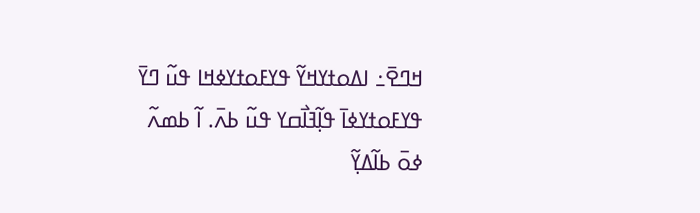ߞߣߐ߫߸ ߊߡߋߙߌߞߌ߬ ߟߌߓߋߙߌߦߞߊ ߟߎ߬ ߣߌ߫ ߟߌߓߋߙߌߦߊ߫ ߟߊ߲߬ߔߊ߯ߛߌ ߟߎ߬ ߕߍ߫. ߊ߬ ߕߘߍ߬ ߦߋ߫ ߕߊ߬ߡߌ߲߬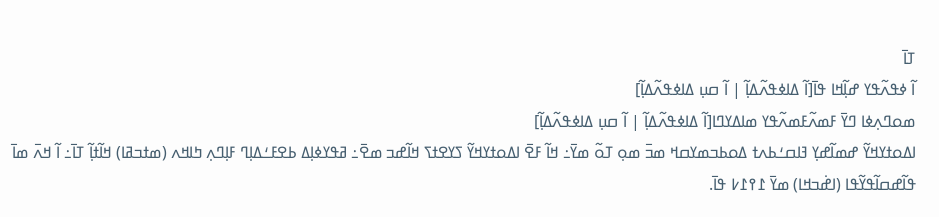ߠߊ߫
ߊ߬ ߦߟߍ߬ߟߌ ߝߊ߲߬ߞߊ ߟߊ߫[ߊ߬ ߡߊߦߟߍ߬ߡߊ߲߬ | ߊ߬ ߛߎ߲ ߡߊߦߟߍ߬ߡߊ߲߬]
ߘߋߣߍ߲ߦߊ ߣߌ߫ ߓߘߍ߬ߓߘߍ߬ߟߌ ߘߊߡߌߣߊ[ߊ߬ ߡߊߦߟߍ߬ߡߊ߲߬ | ߊ߬ ߛߎ߲ ߡߊߦߟߍ߬ߡߊ߲߬]
ߊߡߋߙߌߞߌ߬ ߝߘߊ߬ߝߌ߲ ߔߊߛߑߕߍߙ ߡߋߕߏߘߌߛߞ ߘߏ߫ ߘߋ߲ ߠߋ߬ ߘߌ߫߸ ߞߊ߬ ߓߐ߫ ߊߡߋߙߌߞߌ߬ ߖߌߐߙߖ ߞߊ߬ߝߏ ߘߐ߫߸ ߥߟߌߦߊ߲ߡ ߕߐߓߑߡߊ߲ߣ ߓߊ߲ߣߍ߲ ߤߊߞߍ (ߘߙߏߥߊ) ߞߊ߬ߙߊ߲߬ ߠߊ߫߸ ߊ߬ ߞߍ߫ ߘߊ߫ ߟߊ߬ߝߛߊ߬ߟߌ߬ߟߊ (ߊߝ߭ߏߞߊ) ߘߌ߫ ߁߉߁߇ ߟߊ߫.